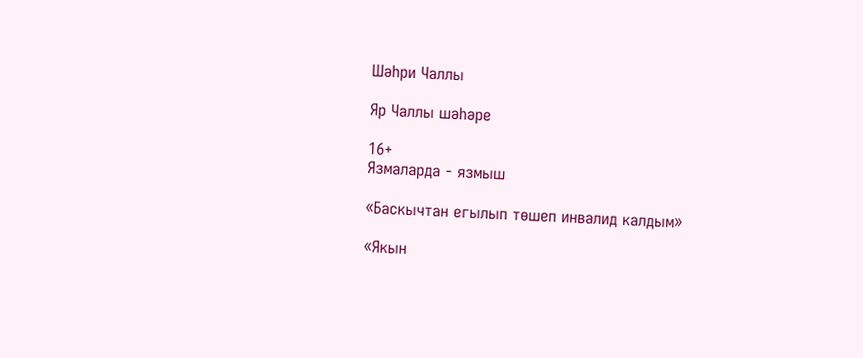Шәһри Чаллы

Яр Чаллы шәһәре

16+
Язмаларда - язмыш

«Баскычтан егылып төшеп инвалид калдым»

«Якын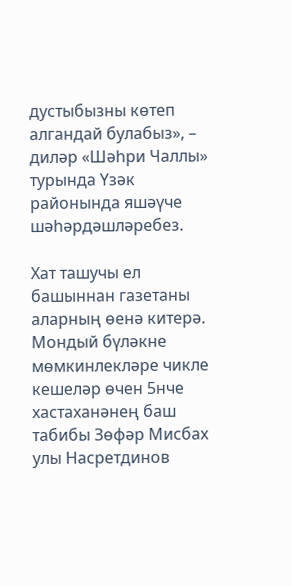дустыбызны көтеп алгандай булабыз», – диләр «Шәһри Чаллы» турында Үзәк районында яшәүче шәһәрдәшләребез.

Хат ташучы ел башыннан газетаны аларның өенә китерә. Мондый бүләкне мөмкинлекләре чикле кешеләр өчен 5нче хастаханәнең баш табибы Зөфәр Мисбах улы Насретдинов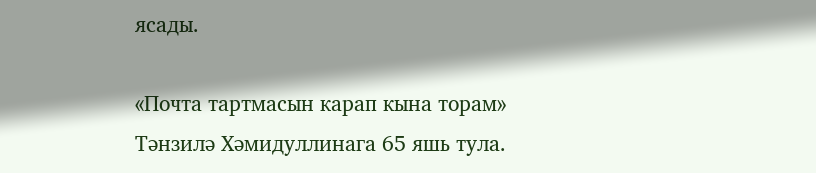ясады.

«Почта тартмасын карап кына торам»
Тәнзилә Хәмидуллинага 65 яшь тула.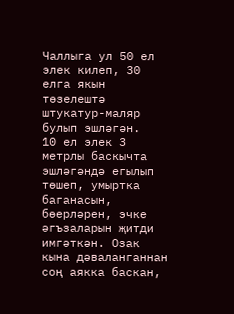Чаллыга ул 50 ел элек килеп, 30 елга якын төзелештә штукатур-маляр булып эшләгән.
10 ел элек 3 метрлы баскычта эшләгәндә егылып төшеп, умыртка баганасын, бөерләрен, эчке әгъзаларын җитди имгәткән. Озак кына дәваланганнан соң аякка баскан,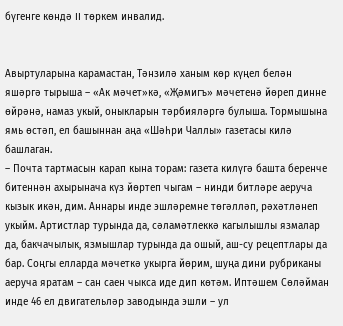бүгенге көндә II төркем инвалид.


Авыртуларына карамастан, Тәнзилә ханым көр күңел белән яшәргә тырыша – «Ак мәчет»кә, «Җәмигъ» мәчетенә йөреп динне өйрәнә, намаз укый, оныкларын тәрбияләргә булыша. Тормышына ямь өстәп, ел башыннан аңа «Шәһри Чаллы» газетасы килә башлаган.
– Почта тартмасын карап кына торам: газета килүгә башта беренче битеннән ахырынача күз йөртеп чыгам – нинди битләре аеруча кызык икән, дим. Аннары инде эшләремне төгәлләп, рәхәтләнеп укыйм. Артистлар турында да, сәламәтлеккә кагылышлы язмалар да, бакчачылык, язмышлар турында да ошый, аш-су рецептлары да бар. Соңгы елларда мәчеткә укырга йөрим, шуңа дини рубриканы аеруча яратам – сан саен чыкса иде дип көтәм. Иптәшем Сөләйман инде 46 ел двигательләр заводында эшли – ул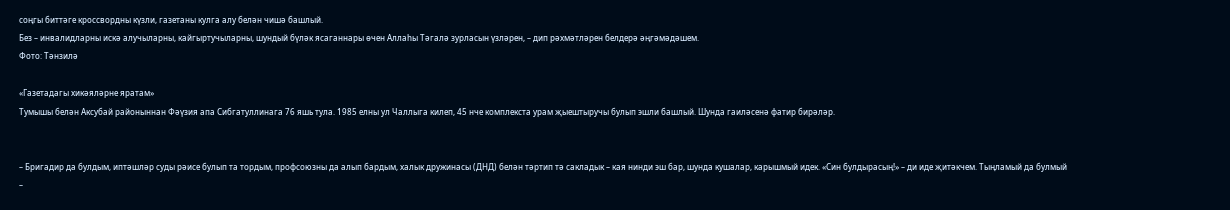соңгы биттәге кроссвордны күзли, газетаны кулга алу белән чишә башлый.
Без – инвалидларны искә алучыларны, кайгыртучыларны, шундый бүләк ясаганнары өчен Аллаһы Тәгалә зурласын үзләрен, – дип рәхмәтләрен белдерә әңгәмәдәшем.
Фото: Тәнзилә

«Газетадагы хикәяләрне яратам»
Тумышы белән Аксубай районыннан Фәүзия апа Сибгатуллинага 76 яшь тула. 1985 елны ул Чаллыга килеп, 45 нче комплекста урам җыештыручы булып эшли башлый. Шунда гаиләсенә фатир бирәләр.


– Бригадир да булдым, иптәшләр суды рәисе булып та тордым, профсоюзны да алып бардым, халык дружинасы (ДНД) белән тәртип тә сакладык – кая нинди эш бар, шунда кушалар, карышмый идек. «Син булдырасың!» – ди иде җитәкчем. Тыңламый да булмый –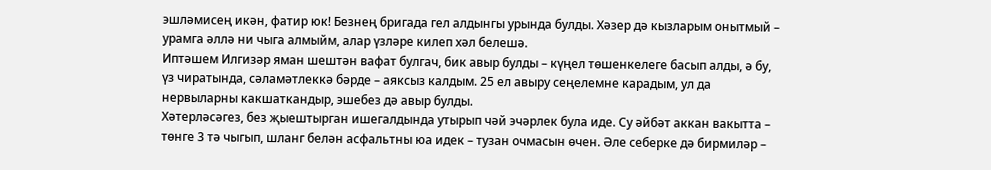эшләмисең икән, фатир юк! Безнең бригада гел алдынгы урында булды. Хәзер дә кызларым онытмый – урамга әллә ни чыга алмыйм, алар үзләре килеп хәл белешә.
Иптәшем Илгизәр яман шештән вафат булгач, бик авыр булды – күңел төшенкелеге басып алды, ә бу, үз чиратында, сәламәтлеккә бәрде – аяксыз калдым. 25 ел авыру сеңелемне карадым, ул да нервыларны какшаткандыр, эшебез дә авыр булды.
Хәтерләсәгез, без җыештырган ишегалдында утырып чәй эчәрлек була иде. Су әйбәт аккан вакытта – төнге 3 тә чыгып, шланг белән асфальтны юа идек – тузан очмасын өчен. Әле себерке дә бирмиләр –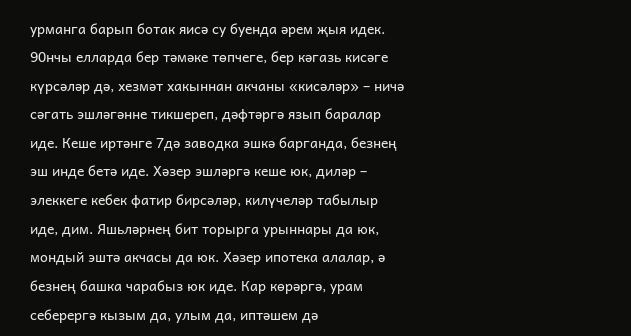урманга барып ботак яисә су буенда әрем җыя идек. 90нчы елларда бер тәмәке төпчеге, бер кәгазь кисәге күрсәләр дә, хезмәт хакыннан акчаны «кисәләр» – ничә сәгать эшләгәнне тикшереп, дәфтәргә язып баралар иде. Кеше иртәнге 7дә заводка эшкә барганда, безнең эш инде бетә иде. Хәзер эшләргә кеше юк, диләр – элеккеге кебек фатир бирсәләр, килүчеләр табылыр иде, дим. Яшьләрнең бит торырга урыннары да юк, мондый эштә акчасы да юк. Хәзер ипотека алалар, ә безнең башка чарабыз юк иде. Кар көрәргә, урам себерергә кызым да, улым да, иптәшем дә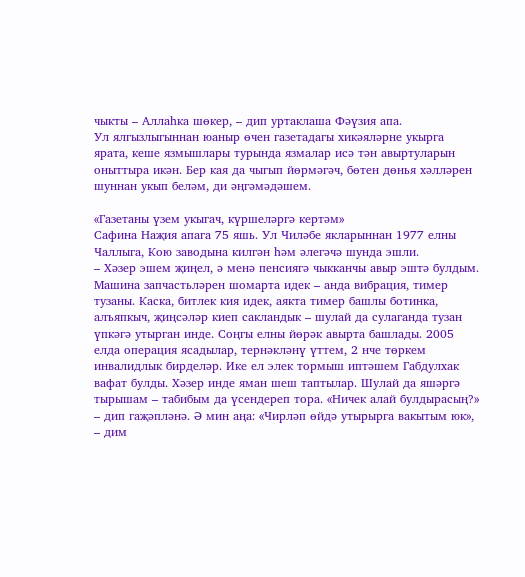чыкты – Аллаһка шөкер, – дип уртаклаша Фәүзия апа.
Ул ялгызлыгыннан юаныр өчен газетадагы хикәяләрне укырга ярата, кеше язмышлары турында язмалар исә тән авыртуларын оныттыра икән. Бер кая да чыгып йөрмәгәч, бөтен дөнья хәлләрен шуннан укып беләм, ди әңгәмәдәшем.

«Газетаны үзем укыгач, күршеләргә кертәм»
Сафина Наҗия апага 75 яшь. Ул Чиләбе якларыннан 1977 елны Чаллыга, Кою заводына килгән һәм әлегәчә шунда эшли.
– Хәзер эшем җиңел, ә менә пенсиягә чыкканчы авыр эштә булдым. Машина запчастьләрен шомарта идек – анда вибрация, тимер тузаны. Каска, битлек кия идек, аякта тимер башлы ботинка, алъяпкыч, җиңсәләр киеп сакландык – шулай да сулаганда тузан үпкәгә утырган инде. Соңгы елны йөрәк авырта башлады. 2005 елда операция ясадылар, тернәкләнү үттем, 2 нче төркем инвалидлык бирделәр. Ике ел элек тормыш иптәшем Габдулхак вафат булды. Хәзер инде яман шеш таптылар. Шулай да яшәргә тырышам – табибым да үсендереп тора. «Ничек алай булдырасың?» – дип гаҗәпләнә. Ә мин аңа: «Чирләп өйдә утырырга вакытым юк», – дим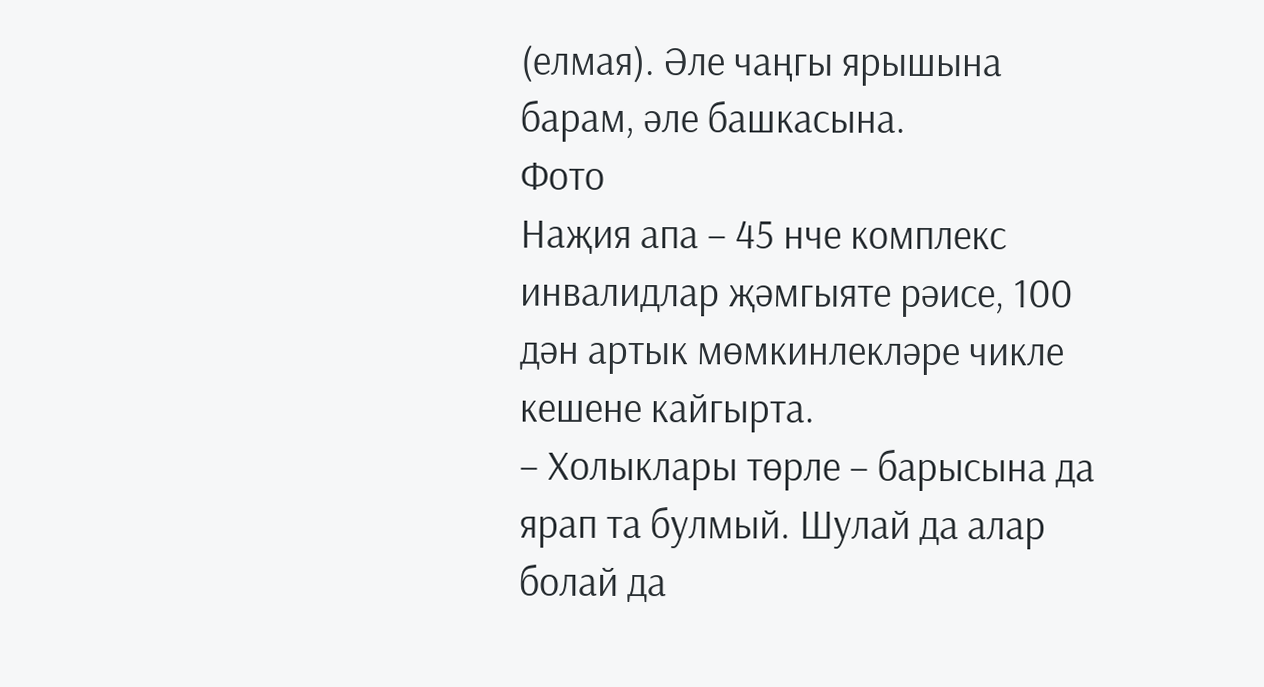(елмая). Әле чаңгы ярышына барам, әле башкасына.
Фото
Наҗия апа – 45 нче комплекс инвалидлар җәмгыяте рәисе, 100 дән артык мөмкинлекләре чикле кешене кайгырта.
– Холыклары төрле – барысына да ярап та булмый. Шулай да алар болай да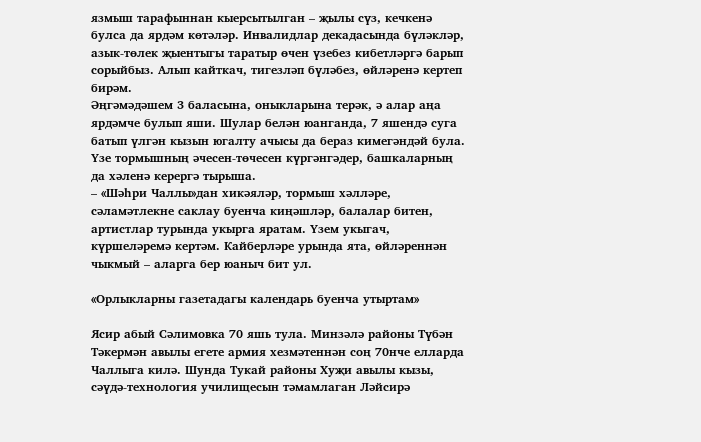язмыш тарафыннан кыерсытылган – җылы сүз, кечкенә булса да ярдәм көтәләр. Инвалидлар декадасында бүләкләр, азык-төлек җыентыгы таратыр өчен үзебез кибетләргә барып сорыйбыз. Алып кайткач, тигезләп бүләбез, өйләренә кертеп бирәм.
Әңгәмәдәшем 3 баласына, оныкларына терәк, ә алар аңа ярдәмче булып яши. Шулар белән юанганда, 7 яшендә суга батып үлгән кызын югалту ачысы да бераз кимегәндәй була. Үзе тормышның әчесен-төчесен күргәнгәдер, башкаларның да хәленә керергә тырыша.
– «Шәһри Чаллы»дан хикәяләр, тормыш хәлләре, сәламәтлекне саклау буенча киңәшләр, балалар битен, артистлар турында укырга яратам. Үзем укыгач, күршеләремә кертәм. Кайберләре урында ята, өйләреннән чыкмый – аларга бер юаныч бит ул.

«Орлыкларны газетадагы календарь буенча утыртам»

Ясир абый Сәлимовка 70 яшь тула. Минзәлә районы Түбән Тәкермән авылы егете армия хезмәтеннән соң 70нче елларда Чаллыга килә. Шунда Тукай районы Хуҗи авылы кызы, сәүдә-технология училищесын тәмамлаган Ләйсирә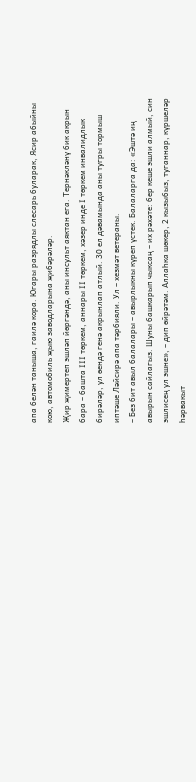апа белән таныша, гаилә кора. Югары разрядлы слесарь буларак, Ясир абыйны кою, автомобиль җыю заводларына җибәрәләр.
Җир җимертеп эшләп йөргәндә, аны инсульт аяктан ега. Тернәкләнү бик акрын бара – башта III төркем, аннары II төркем, хәзер инде I төркем инвалидлык бирәләр, ул өендә генә акрынлап атлый. 30 ел дәвамында аны тугры тормыш иптәше Ләйсирә апа тәрбияли. Ул – хезмәт ветераны.
– Без бит авыл балалары – авырлыкны күреп үстек. Балаларга да: «Эштә иң авырын сайлагыз. Шуны башкарып чыксаң – их рәхәте: бер кеше эшли алмый, син эшлисең ул эшне», – дип өйрәтәм. Аллаһка шөкер, 2 кызыбыз, туганнар, күршеләр һәрвакыт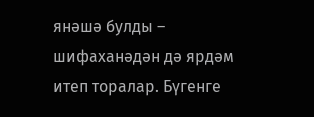янәшә булды – шифаханәдән дә ярдәм итеп торалар. Бүгенге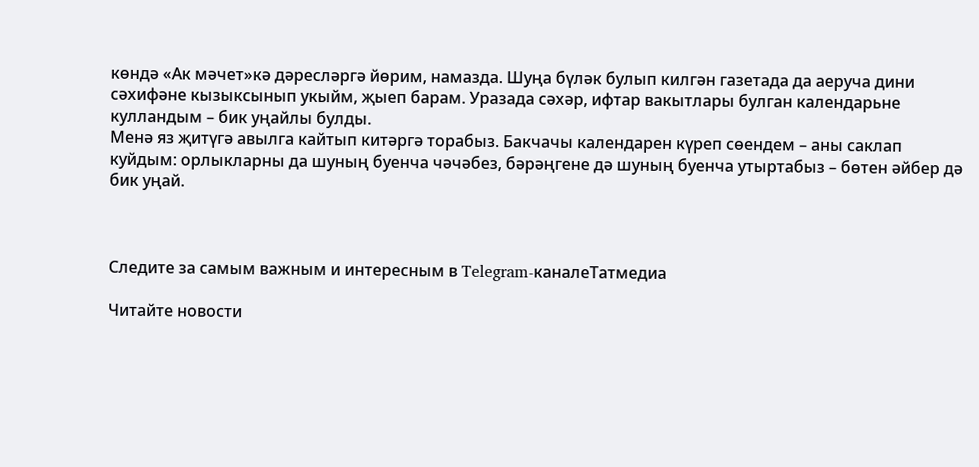көндә «Ак мәчет»кә дәресләргә йөрим, намазда. Шуңа бүләк булып килгән газетада да аеруча дини сәхифәне кызыксынып укыйм, җыеп барам. Уразада сәхәр, ифтар вакытлары булган календарьне кулландым – бик уңайлы булды.
Менә яз җитүгә авылга кайтып китәргә торабыз. Бакчачы календарен күреп сөендем – аны саклап куйдым: орлыкларны да шуның буенча чәчәбез, бәрәңгене дә шуның буенча утыртабыз – бөтен әйбер дә бик уңай.



Следите за самым важным и интересным в Telegram-каналеТатмедиа

Читайте новости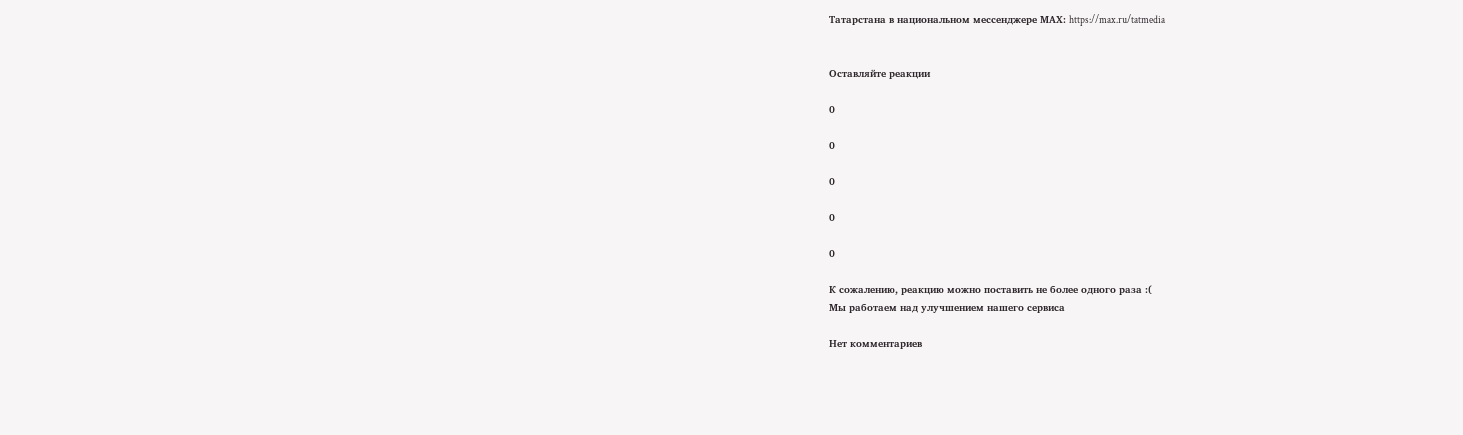Татарстана в национальном мессенджере MАХ: https://max.ru/tatmedia


Оставляйте реакции

0

0

0

0

0

К сожалению, реакцию можно поставить не более одного раза :(
Мы работаем над улучшением нашего сервиса

Нет комментариев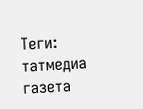Теги: татмедиа газета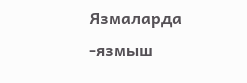Язмаларда -язмыш